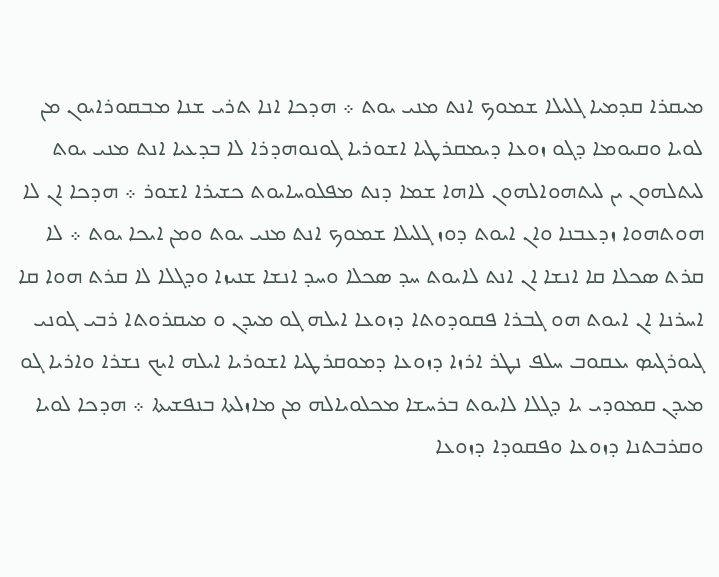ܡܝܩܪܐ ܩܕܡܝܐ ܓܠܝܠܐ ܫܡܘܟ ܐܢܬ ܡܢܝ ܝܘܬ ܀ ܗܕܟܐ ܐܢܐ ܬܪܝ ܫܢܐ ܡܒܩܘܪܐܝܘܢ ܡܢ ܠܘܝܐ ܘܩܝܘܡܐ ܕܓܘ ܙܘܥܐ ܕܝܡܩܪܛܝܐ ܐܫܘܪܝܐ ܓܘܢܘܗܕܪܐ ܠܐ ܒܕܥܝܐ ܐܢܬ ܡܢܝ ܝܘܬ ܠܝܬܠܗܘܢ ܝܢ ܠܝܬܗܘܐܠܗܘܢ ܠܐܗܐ ܫܡܐ ܕܢܬ ܡܦܠܘܚܐܝܘܬ ܟܫܝܪܐ ܐܫܘܪ ܀ ܗܕܟܐ ܐܢ ܠܐ ܗܘܬܗܘܐ ܙܕܥܒܢܐ ܘܐܢ ܐܝܘܬ ܕܘܙ ܓܠܝܠܐ ܫܡܘܟ ܐܢܬ ܡܢܝ ܝܘܬ ܘܡܢ ܐܝܟܐ ܝܘܬ ܀ ܠܐ ܩܪܬ ܤܟܠܐ ܩܐ ܐܢܫܐ ܐܢ ܐܢܬ ܠܐܝܘܬ ܚܕ ܤܟܠܐ ܘܚܕ ܐܢܫܐ ܫܢܝܙܐ ܘܕܓܠܐ ܠܐ ܩܪܬ ܗܘܐ ܩܐ ܐܚܪܢܐ ܐܢ ܐܝܘܬ ܗܘ ܓܒܪܐ ܦܩܘܕܘܬܐ ܕܙܘܥܐ ܐܝܠܗ ܓܘ ܡܝܕܢ ܘ ܡܝܩܪܘܬܐ ܪܒܝ ܓܘܢܝ ܓܝܘܪܓܝܤ ܝܥܩܘܒ ܚܠܦ ܢܛܪ ܐܪܙܐ ܕܙܘܥܐ ܕܡܘܩܪܛܝܐ ܐܫܘܪܝܐ ܐܝܠܗ ܐܝܟ ܢܫܪܐ ܘܐܪܝܐ ܓܘ ܡܝܕܢ ܩܡܘܕܝ ܝܐ ܕܓܠܐ ܠܐܝܘܬ ܒܪܚܫܐ ܡܟܠܘܝܐܠܗ ܡܢ ܡܐܙܠܬܐ ܒܢܦܫܝܬܐ ܀ ܗܕܟܐ ܠܘܝܐ ܘܩܪܒܬܢܐ ܕܙܘܥܐ ܘܦܩܘܕܐ ܕܙܘܥܐ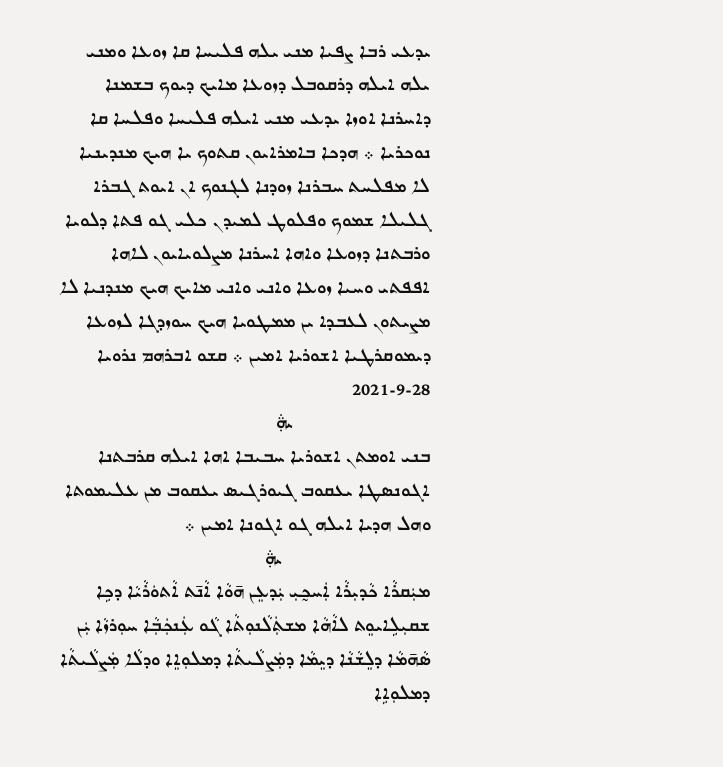ܝܕܥܝ ܪܒܐ ܨܦܝܐ ܡܢܝ ܝܠܗ ܦܠܝܚܐ ܩܐ ܙܘܥܐ ܘܡܢܝ ܝܠܗ ܐܝܠܗ ܕܪܩܘܒܠ ܕܙܘܥܐ ܡܐܝܟ ܕܝܘܟ ܒܫܡܢܐ ܕܐܚܪܢܐ ܐܘܙܐ ܝܕܥܝ ܡܢܝ ܐܝܠܗ ܦܠܝܚܐ ܘܦܠܚܐ ܩܐ ܢܘܟܪܝܐ ܀ ܗܕܟܐ ܒܐܡܪܐܝܘܢ ܩܬܘܟ ܝܐ ܗܝܟ ܡܢܕܝܢܝܐ ܠܐ ܡܦܠܚܬ ܚܒܪܢܐ ܙܘܕܢܐ ܠܓܢܘܟ ܐܢ ܐܝܘܬ ܓܒܪܐ ܓܠܝܠܐ ܫܡܘܟ ܘܦܠܘܛ ܠܡܝܕܢ ܟܠܝ ܓܘ ܦܬܐ ܕܠܘܝܐ ܘܪܒܬܢܐ ܕܙܘܥܐ ܘܐܗܐ ܐܚܪܢܐ ܡܨܠܘܝܐܝܘܢ ܠܐܗܐ ܐܦܦܬܝ ܘܚܝܐ ܙܘܥܐ ܘܐܢܝ ܘܐܢܝ ܡܐܝܟ ܗܝܟ ܡܢܕܢܝܐ ܠܐ ܡܨܝܬܘܢ ܠܥܒܕܐ ܝܢ ܡܡܛܘܝܐ ܗܝܟ ܚܘܙܕܓܐ ܠܙܘܥܐ ܕܝܡܘܩܪܛܝܐ ܐܫܘܪܝܐ ܐܡܝܢ ܀ ܩܫܘ ܐܒܪܗܡ ܢܪܘܝܐ 28-9-2021
                           ܞ
ܒܢܝ ܐܘܡܬܢ ܐܫܘܪܝܐ ܚܒܝܒܐ ܐܗܐ ܐܝܠܗ ܩܪܒܬܢܐ ܐܓܘܢܤܛܐ ܝܥܩܘܒ ܓܝܘܪܓܝܣ ܝܥܩܘܒ ܡܢ ܥܠܝܡܘܬܐ ܘܗܠ ܗܕܝܐ ܐܝܠܗ ܓܘ ܐܓܘܢܐ ܐܡܝܢ ܀
                             ܞ
ܡܝܲܩܪܵܐ ܟܵܕܝܼܪܵܐ ܐܲܚܟ̰ܝܼ ܝܲܕܥܸܢ ܗ̄ܘܵܐ ܐܵܢ̄ܬ ܐܵܬܘܿܪܵܝܵܐ ܕܟܹܐ ܫܩܝܼܠܹܐܝܘܸܬ ܠܐܵܗܵܐ ܡܫܬܲܠܵܢܘܼܬܵܐ ܓܵܘ ܥܲܢܟܲܒܼܵܐ ܚܘܼܪܙܵܐ ܝܲܢ ܤܵܗ̄ܡܵܐ ܕܠܸܫܵܢܵܐ ܕܝܸܡܵܐ ܕܡܲܨܠܵܝܬܵܐ ܕܡܠܘܼܐܸܐ ܘܕܠܵܐ ܡܲܨܠܵܝܬܵܐ ܕܡܠܘܼܐܹܐ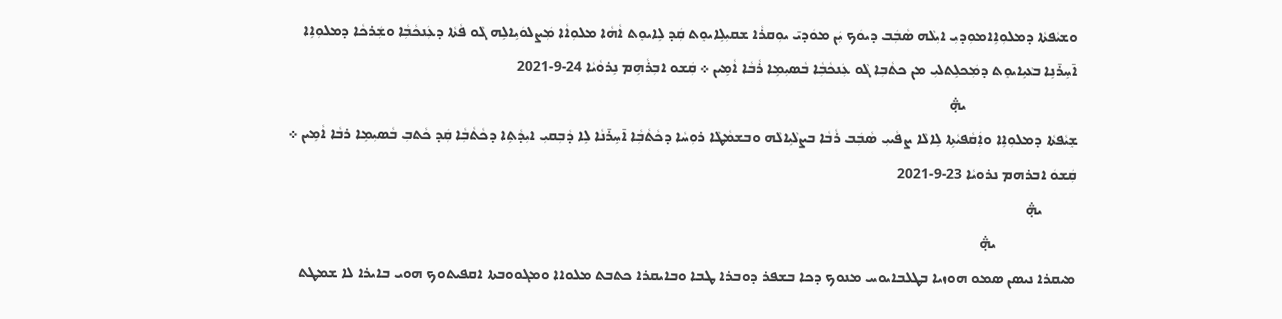ܘܫܝܵܦܬܵܐ ܕܡܠܘܼܐܹܐܡܘܼܕܝܼ ܐܝܼܠܵܗ ܤܵܒܲܒ ܕܝܘܿܟ ܝܲܢ ܡܘܿܕܝ̄ ܝܘܼܩܪܵܐ ܫܩܝܼܠܹܐܝܘܸܬ ܩܲܕ ܠܹܐܝܘܸܬ ܐܵܗܵܐ ܡܠܘܼܐܵܐ ܡܲܨܠܘܿܝܹܐܠܹܗ ܓܵܘ ܦܵܬܵܐ ܕܥܲܢܟܵܒܼܵܐ ܘܫܲܪܟܵܐ ܕܡܠܘܼܐܹܐ ܐ̄ܚܹܪ̄ܢܹܐ ܒܥܵܝܹܐܝܘܸܬ ܕܡܲܟܠܹܬܠܝܼ ܡܢ ܟܬܵܒܼܐ ܓܵܘ ܥܲܢܟܵܒܼܵܐ ܒܵܤܝܼܡܹܐ ܪܵܒܵܐ ܐܵܡܹܝܢ ܀ ܩܲܫܘ ܐܒܼܪܵܗܹܡ ܢܹܪܘܵܝܵܐ 24-9-2021
                                ܞ
ܫܸܝܵܦܬܵܐ ܕܡܠܘܼܐܹܐ ܘܐܲܩܵܦܝܵܬܹܐ ܠܹܐܠܵܐ ܨܦܵܝܝܼ ܤܵܒܲܒ ܪܵܒܵܐ ܒܨܠܵܝܹܐܠܵܗ ܘܒܫܡܵܛܵܐ ܪܘܼܚܵܐ ܕܟܵܬܵܒܼܵܐ ܐ̄ܚܹܪ̄ܢܵܐ ܠܹܐ ܕܵܒܼܩܝܼ ܐܝܼܕܵܬܹܐ ܕܟܵܬܵܒܼܵܐ ܩܲܕ ܟܵܬܒܼ ܒܵܤܝܼܡܹܐ ܪܒܵܐ ܐܵܡܹܝܢ ܀
ܩܲܫܘܿ ܐܒܪܗܡ ܢܪܘܝܵܐ 23-9-2021
          ܞ
                       ܞ
ܡܝܩܪܐ ܢܝܤܢ ܤܡܘ ܗܘܙܝܐ ܒܛܠܒܐܝܘܚ ܡܢܘܟ ܕܟܐ ܒܫܦܪ ܕܘܒܪܐ ܛܒܐ ܘܒܐܝܩܪܐ ܟܬܒܬ ܡܠܘܐܐ ܘܡܓܘܘܒܬܐ ܐܩܦܝܬܘܟ ܗܘܝ ܒܐܝܪܐ ܠܐ ܫܡܛܬ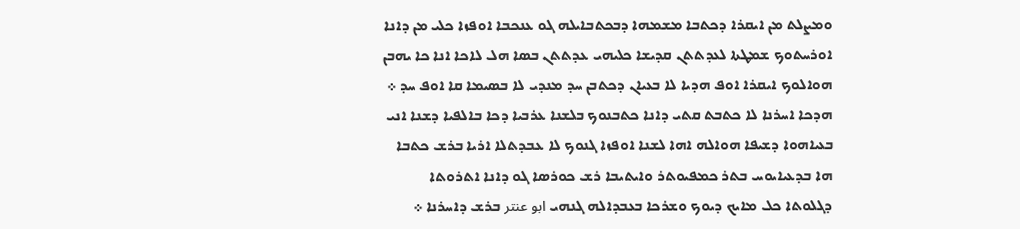ܘܡܨܠܬ ܡܢ ܐܝܩܪܐ ܕܟܬܒܐ ܡܫܡܗܐ ܕܒܟܬܒܐܝܠܗ ܓܘ ܥܢܟܒܐ ܐܘܦܙܐ ܟܠܝ ܡܢ ܕܐܢܐ ܐܘܪܚܬܘܟ ܫܡܛܬܐ ܠܥܕܬܬܢ ܩܕܝܫܐ ܟܠܝܗܝ ܥܕܬܬܢ ܒܤܐ ܗܠ ܠܐܟܐ ܐܢܐ ܟܐ ܝܗܒܢ ܗܘܐܠܘܟ ܐܝܩܪܐ ܐܘܦ ܗܕܝܐ ܠܐ ܒܥܝܐܢ ܕܟܬܒܢ ܚܕ ܡܢܕܝ ܠܐ ܒܤܝܡܐ ܩܐ ܐܘܦ ܚܕ ܀ ܗܕܟܐ ܐܚܪܢܐ ܠܐ ܟܬܒܬ ܩܬܝ ܕܐܢܐ ܟܬܒܢܘܟ ܒܠܫܢܐ ܥܪܒܝܐ ܕܟܐ ܒܐܠܦܝܐ ܕܫܢܐ ܐܢܝ ܒܥܝܐܗܘܐ ܕܫܝܦܐ ܗܘܐܠܗ ܐܗܐ ܠܫܢܐ ܐܘܦܙܐ ܓܢܘܟ ܠܐ ܥܒܕܬܠܐ ܐܪܝܐ ܒܪܫ ܟܬܒܐ ܗܐ ܒܕܥܝܐܝܘܚ ܒܬܪ ܟܡܦܝܘܬܪ ܘܐܝܬܝܒܐ ܪܫ ܟܘܪܤܐ ܓܘ ܕܐܢܐ ܐܬܪܘܬܐ ܕܓܠܘܬܐ ܟܠ ܡܐܝܟ ܕܝܘܟ ܘܫܪܟܐ ܒܥܒܕܐܠܗ ܓܢܗܝ ابو عنتر ܒܪܫ ܕܐܚܪܢܐ ܀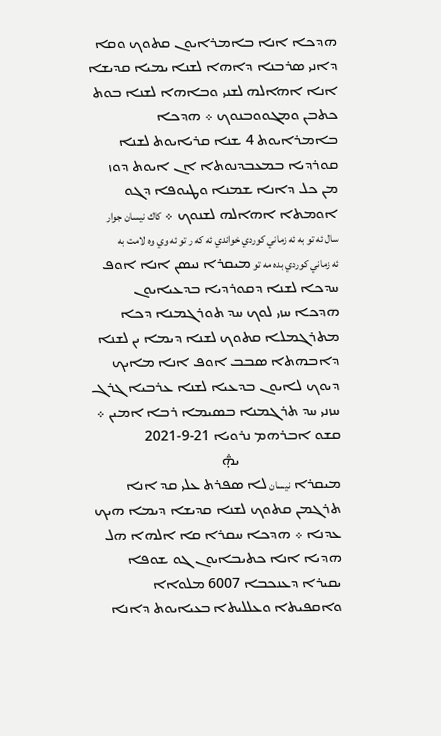ܗܕܟܐ ܐܢܐ ܒܐܡܪܐܝܘܢ ܩܬܘܟ ܘܩܐ ܕܐܢܝ ܤܪܒܢܐ ܕܐܗܐ ܠܫܢܐ ܝܡܝܐ ܩܕܝܫܐ ܐܢܐ ܐܗܐܠܗ ܠܫܢܝ ܘܒܐܗܐ ܠܫܢܐ ܒܘܬ ܟܬܒܢ ܘܡܓܘܘܒܢܘܟ ܀ ܗܕܟܐ ܒܐܡܪܐܝܘܬ 4 ܫܢܐ ܩܪܝܐܝܘܬ ܠܫܢܐ ܩܘܪܕܝܐ ܒܡܥܒܕܢܘܬܐ ܐܢ ܐܝܘܬ ܕܘܙ ܡܢ ܟܠ ܕܐܢܐ ܫܡܢܐ ܘܛܝܘܦܐ ܕܓܘ ܐܘܡܬܐ ܐܗܐܠܗ ܠܫܢܘܟ ܀ كاك نيسان جوار سال ئه تو به ئه زماني كوردي خواندي ئه كه ر تو ئه وي وه لامت به ئه زماني كوردي بده مه تو ܡܝܩܪܐ ܢܝܣܢ ܐܢܐ ܐܘܦ ܚܕܟܐ ܠܫܢܐ ܕܩܘܪܕܝܐ ܒܕܥܝܐܝܘܢ ܗܕܟܐ ܚܙܝ ܠܘܟ ܚܕ ܬܘܪܓܡܢܐ ܕܟܐ ܡܬܪܓܡܠܐ ܩܬܘܟ ܠܫܢܐ ܕܝܡܐ ܝܢ ܠܫܢܐ ܕܐܒܗܬܐ ܤܒܒ ܐܘܦ ܐܢܐ ܡܐܝܟ ܕܝܘܟ ܠܐܝܘܢ ܒܕܥܝܐ ܠܫܢܐ ܥܪܒܝܐ ܓܪܓ ܚܙܢܝ ܚܕ ܬܪܓܡܢܐ ܒܤܝܡܐ ܪܒܐ ܐܡܝܢ ܀ ܩܫܘ ܐܒܪܗܡ ܢܪܘܝܐ 21-9-2021
                            ܞ
ܡܝܩܪܐ نيسان ܠܐ ܣܦܪܬ ܥܠܝ ܩܕ ܐܢܐ ܬܪܓܡܢ ܩܬܘܟ ܠܫܢܐ ܩܕܝܫܐ ܕܝܡܐ ܗܝܟ ܥܕܢܐ ܀ ܗܕܟܐ ܚܩܪܐ ܩܐ ܐܠܗܐ ܗܠ ܗܕܝܐ ܐܢܐ ܟܬܝܒܐܝܘܢ ܓܘ ܫܘܦܐ ܝܩܝܪܐ ܕܥܢܟܒܐ 6007 ܡܠܘܐܐ ܘܐܩܦܝܬܐ ܘܥܠܠܝܬܐ ܒܥܝܐܝܘܬ ܕܐܢܐ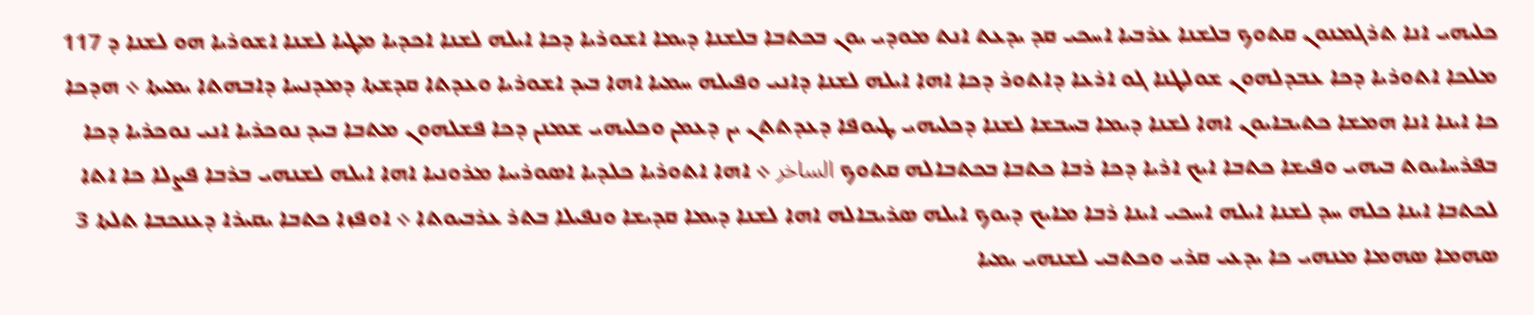ܟܠܝܗܝ ܐܢܐ ܬܪܓܡܢܘܢ ܩܬܘܟ ܒܠܫܢܐ ܥܪܒܝܐ ܐܚܟܝ ܩܕ ܝܕܥܬ ܐܢܬ ܡܘܕܝ ܝܘܢ ܒܟܬܒܐ ܒܠܫܢܐ ܕܝܡܐ ܐܫܘܪܝܐ ܕܟܐ ܐܝܠܗ ܠܫܢܐ ܐܟܕܝܐ ܡܛܝܐ ܠܫܢܐ ܐܫܘܪܝܐ ܗܘ ܠܫܢܐ ܕ 117 ܡܠܟܐ ܐܬܘܪܝܐ ܕܟܐ ܥܒܕܠܗܘܢ ܫܘܠܛܢܐ ܓܘ ܐܪܥܐ ܕܐܬܘܪ ܕܟܐ ܐܗܐ ܐܝܠܗ ܠܫܢܐ ܕܐܢܝ ܘܦܝܠܗ ܚܡܝܐ ܐܗܐ ܒܝܕ ܐܫܘܪܝܐ ܘܥܕܬܐ ܩܕܫܬܐ ܕܡܕܢܚܐ ܕܐܒܗܬܐ ܝܡܝܬܐ ܀ ܗܕܟܐ ܟܐ ܐܝܢܐ ܐܢܐ ܗܡܫܐ ܟܬܝܒܐܝܘܢ ܐܗܐ ܠܫܢܐ ܕܝܡܐ ܒܚܒܫܐ ܠܫܢܐ ܕܟܠܝܗܝ ܛܝܘܦܐ ܕܥܕܬܬܢ ܝܢ ܕܥܡܢ ܘܟܠܝܗܝ ܫܡܢܢ ܕܟܐ ܦܫܠܗܘܢ ܡܬܒܐ ܒܝܕ ܢܘܟܪܝܐ ܐܢܝ ܢܘܟܪܝܐ ܕܟܐ ܒܦܪܚܐܝܘܬ ܒܝܗܝ ܘܦܝܫܐ ܟܬܒܐ ܐܝܟ ܐܪܝܐ ܕܟܐ ܪܒܐ ܟܬܒܐ ܒܟܬܒܐܠܗ ܩܬܘܟ الساخر ܀ ܐܗܐ ܐܬܘܪܝܐ ܟܠܕܝܐ ܐܣܘܪܝܝܐ ܡܪܘܢܝܐ ܐܗܐ ܐܝܠܗ ܠܫܢܗܝ ܒܪܒܐ ܦܨܠܐ ܟܐ ܐܬܐ ܠܟܬܒܐ ܐܝܢܐ ܟܠܗ ܚܕ ܠܫܢܐ ܐܝܠܗ ܐܚܟܝ ܐܝܢܐ ܪܒܐ ܡܐܝܟ ܕܝܘܟ ܐܝܠܗ ܤܪܝܒܐܠܗ ܐܗܐ ܠܫܢܐ ܕܝܡܐ ܩܕܝܫܐ ܘܢܦܝܠܐ ܒܬܪ ܥܪܒܝܘܬܐ ܀ ܐܘܦܙܐ ܟܬܒܐ ܝܩܝܪܐ ܕܥܢܟܒܐ ܬܠܬܐ 3 ܤܗܡܐ ܤܗܡܐ ܡܢܗܝ ܟܐ ܝܕܥܝ ܩܪܝ ܘܟܬܒܝ ܠܫܢܗܝ ܝܡܝܐ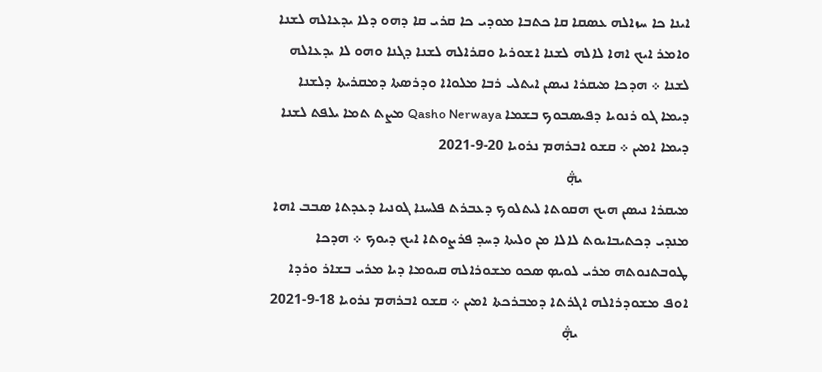ܐܝܢܐ ܟܐ ܚܙܐܠܗ ܥܤܩܐ ܩܐ ܟܬܒܐ ܡܘܕܝ ܟܐ ܩܪܝ ܩܐ ܕܗܘ ܕܠܐ ܝܕܥܐܠܗ ܠܫܢܐ ܘܐܡܪ ܐܝܟ ܐܗܐ ܠܐܠܗ ܠܫܢܐ ܐܫܘܪܝܐ ܘܩܪܐܠܗ ܠܫܢܐ ܕܓܢܐ ܘܗܘ ܠܐ ܝܕܥܐܠܗ ܠܫܢܐ ܀ ܗܕܟܐ ܡܝܩܪܐ ܢܝܣܢ ܐܝܬܠܝ ܪܒܐ ܡܠܘܐܐ ܘܕܪܣܬܐ ܕܡܩܪܝܬܐ ܕܠܫܢܐ ܕܝܡܐ ܓܘ ܪܢܘܝܐ ܕܦܝܤܒܘܟ ܒܫܡܐ Qasho Nerwaya ܡܨܬ ܬܡܐ ܝܠܦܬ ܠܫܢܐ ܕܝܡܐ ܐܡܝܢ ܀ ܩܫܘ ܐܒܪܗܡ ܢܪܘܝܐ 20-9-2021
                              ܞ
ܡܝܩܪܐ ܢܝܤܢ ܗܝܟ ܗܩܘܬܐ ܠܝܬܠܘܟ ܕܥܒܪܬ ܦܠܚܢܐ ܓܘܢܝܐ ܕܥܕܬܐ ܤܒܒ ܐܗܐ ܡܢܕܝ ܕܟܬܝܒܐܝܘܬ ܠܐܠܐ ܡܢ ܘܠܝܬܐ ܕܚܕ ܦܪܨܘܬܐ ܐܝܟ ܕܝܘܟ ܀ ܗܕܟܐ ܛܘܒܬܢܘܬܗ ܡܪܝ ܠܘܝܤ ܣܟܘ ܡܫܘܪܐܠܗ ܩܝܘܡܐ ܕܝܐ ܡܪܝ ܒܫܐܪ ܘܪܕܐ ܐܘܦ ܡܫܘܕܪܐܠܗ ܐܓܪܬܐ ܕܡܒܪܟܬܐ ܐܡܝܢ ܀ ܩܫܘ ܐܒܪܗܡ ܢܪܘܝܐ 18-9-2021
                               ܞ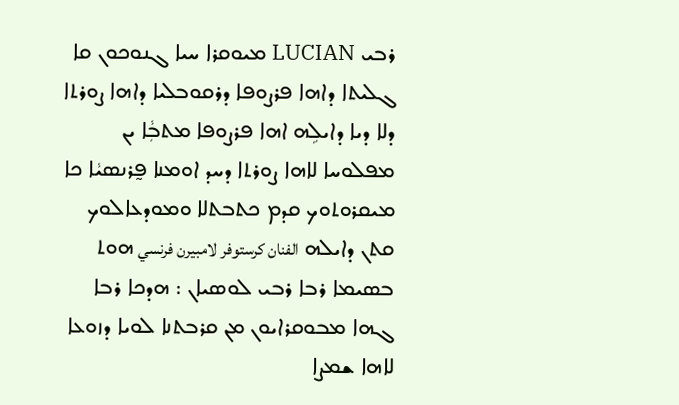ܪܒܝ LUCIAN ܡܝܘܩܪܐ ܚܝܐ ܓܢܘܟܘܢ ܩܐ ܓܠܝܬܐ ܕܐܗܐ ܦܪܨܘܦܐ ܕܪܩܘܒܠܝܐ ܕܐܗܐ ܨܘܪܬܐ ܕܠܐ ܕܝܐ ܕܐܝܠܹܗ ܐܗܐ ܦܪܨܘܦܐ ܡܬܒܼܵܐ ܝܢ ܡܦܠܘܚܐ ܠܐܗܐ ܨܘܪܬܐ ܕܚܕ ܐܘܡܢܐ ܦ̰ܪܢܤܝܵܐ ܟܐ ܡܝܩܪܘܬܘܟ ܩܕܡ ܟܬܒܬܠܐ ܘܡܘܕܥܐܠܘܟ ܩܬܢ ܕܐܝܠܗ الفنان كرستوفر لامبيرن فرنسي ܗܘܬ ܒܤܝܡܐ ܪܒܐ ܪܒܝ ܠܘܤܝܐܢ : ܗܕܟܐ ܪܒܐ ܓܗܐ ܡܒܘܩܪܐܝܘܢ ܡܢ ܩܪܒܬܢܐ ܠܘܝܐ ܕܙܘܥܐ ܠܐܗܐ ܫܡܨܐ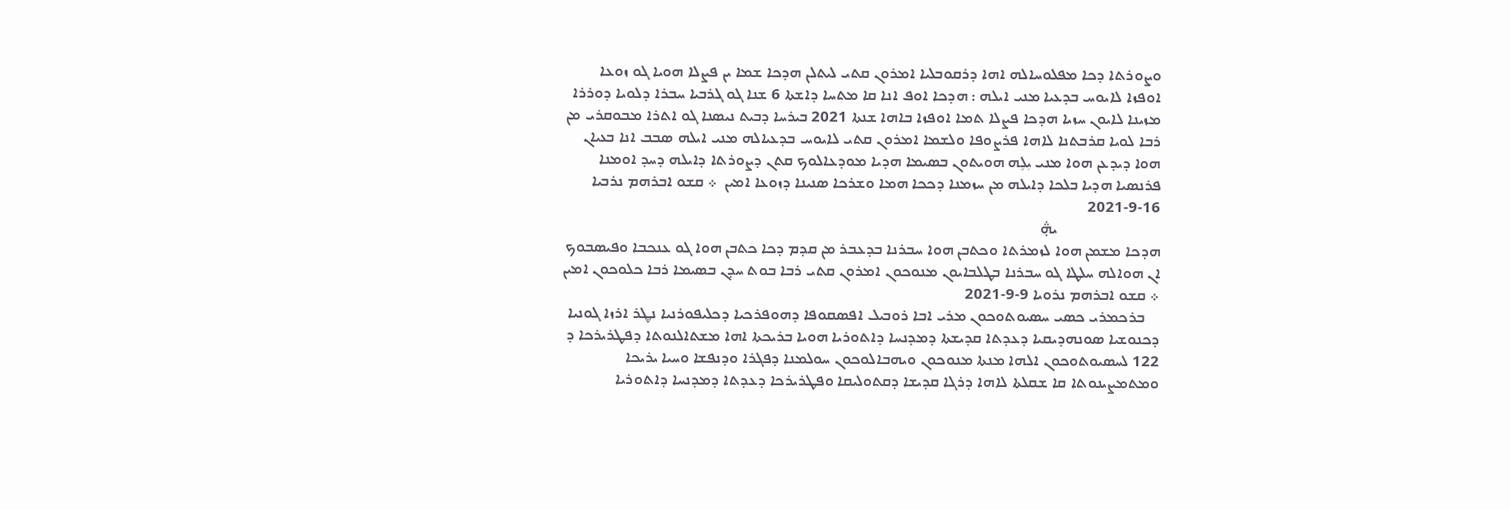ܘܨܘܪܬܐ ܕܟܐ ܡܦܠܘܚܐܠܗ ܐܗܐ ܕܪܩܘܒܠܝܐ ܐܡܪܘܢ ܩܬܝ ܠܝܬܠܢ ܗܕܟܐ ܫܡܐ ܝܢ ܦܨܠܐ ܗܘܝܐ ܓܘ ܙܘܥܐ ܐܘܦܙܐ ܠܐܝܘܚ ܒܕܥܝܐ ܡܢܝ ܐܝܠܗ : ܗܕܟܐ ܐܘܦ ܐܢܐ ܩܐ ܡܬܚܐ ܕܐܫܬܐ 6 ܫܢܐ ܓܘ ܓܪܒܝܐ ܚܒܪܐ ܕܠܘܝܐ ܕܘܪܪܐ ܡܙܝܢܐ ܠܐܝܘܢ ܚܙܝܐ ܗܕܟܐ ܦܨܠܐ ܬܡܐ ܐܘܦܙܐ ܒܐܗܐ ܫܢܬܐ 2021 ܒܝܪܚܐ ܕܒܝܬ ܢܝܣܢܐ ܓܘ ܐܬܪܐ ܡܒܘܩܪܝ ܡܢ ܪܒܐ ܠܘܝܐ ܩܪܒܬܢܐ ܠܐܗܐ ܦܪܨܘܦܐ ܘܠܫܡܐ ܐܡܪܘܢ ܩܬܝ ܠܐܝܘܚ ܒܕܥܝܐܠܗ ܡܢܝ ܐܝܠܗ ܣܒܒ ܐܢܐ ܒܥܝܐܢ ܗܘܐ ܕܝܕܥܢ ܗܘܐ ܡܢܝ ܝܼܠܹܗ ܗܘܝܬܘܢ ܒܤܝܡܐ ܗܕܝܐ ܡܘܕܥܐܠܘܟ ܩܬܢ ܕܨܘܪܬܐ ܕܐܝܠܗ ܕܚܕ ܐܘܡܢܐ ܦܪܢܤܝܐ ܗܕܝܐ ܒܠܟܐ ܕܐܝܠܗ ܡܢ ܚܙܡܢܐ ܕܟܟܐ ܗܡܐ ܘܫܪܟܐ ܤܢܝܢܐ ܕܙܘܥܐ ܐܡܝܢ  ܀ ܩܫܘ ܐܒܪܗܡ ܢܪܒܝܐ 16-9-2021
                           ܞ
ܗܕܟܐ ܡܫܡܢ ܗܘܐ ܠܙܡܪܬܐ ܘܟܬܒܢ ܗܘܐ ܚܒܪܢܐ ܒܕܥܒܪ ܡܢ ܩܕܡ ܕܟܐ ܟܬܒܢ ܗܘܐ ܓܘ ܥܢܟܒܐ ܘܦܝܤܒܘܟ ܐܢ ܗܘܐܠܗ ܚܠܛܐ ܓܘ ܚܒܪܢܐ ܒܛܠܒܐܝܘܢ ܡܢܘܟܘܢ ܐܡܪܘܢ ܩܬܝ ܪܒܐ ܒܘܬ ܚܕܢ ܒܤܝܡܐ ܪܒܐ ܟܠܘܟܘܢ ܐܡܝܢ ܀ ܩܫܘ ܐܒܪܗܡ ܢܪܘܝܐ 9-9-2021
    ܒܪܟܡܪܝ ܟܤܝ ܚܤܝܘܬܘܟܘܢ ܡܪܝ ܐܒܐ ܪܘܒܝܠ ܐܦܤܩܘܦܐ ܕܗܘܦܪܟܝܐ ܕܟܠܝܦܘܪܢܝܐ ܢܜܪ ܐܪܙܐ ܓܘܢܝܐ ܕܟܢܘܫܝܐ ܣܘܢܗܕܝܩܝܐ ܕܥܕܬܐ ܩܕܝܫܬܐ ܕܡܕܢܚܐ ܕܐܬܘܪܝܐ ܗܘܝܐ ܒܪܝܟܬܐ ܐܗܐ ܡܫܬܐܠܢܘܬܐ ܕܦܛܪܝܪܟܐ ܕ 122 ܠܚܣܝܘܬܘܟܘܢ ܐܠܗܐ ܡܢܬܐ ܡܢܘܟܘܢ ܘܝܗܒܐܠܘܟܘܢ ܚܘܠܡܢܐ ܕܦܓܪܐ ܘܕܢܦܫܐ ܘܚܝܐ ܝܪܝܟܐ ܘܡܬܡܨܝܢܘܬܐ ܩܐ ܫܩܠܬܐ ܠܐܗܐ ܕܪܓܐ ܩܕܝܫܐ ܕܩܬܘܠܝܩܐ ܘܦܛܪܝܪܟܐ ܕܥܕܬܐ ܕܡܕܢܚܐ ܕܐܬܘܪܝܐ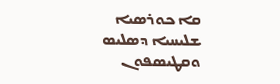ܩܐ ܟܘܪܣܝܐ ܫܠܝܚܝܐ ܕܣܠܝܣ ܘܩܛܝܣܦܘܢ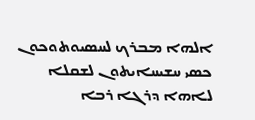ܐܠܗܐ ܡܒܪܟ ܠܚܣܝܘܬܘܟܘܢ ܟܣܝ ܚܫܝܚܐܝܬܘܢ ܠܫܩܠܐ ܠܐܗܐ ܕܪܓܐ ܪܒܐ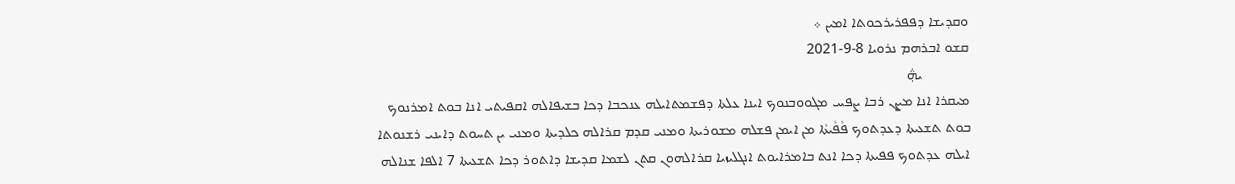ܘܩܕܝܫܐ ܕܦܦܪܝܪܟܘܬܐ ܐܡܝܢ ܀
ܩܫܘ ܐܒܪܗܡ ܢܪܘܝܐ 8-9-2021
             ܞ
ܡܝܩܪܐ ܐܢܐ ܡܨܢ ܪܒܐ ܨܦܝܝ ܡܓܘܘܒܢܘܟ ܐܝܢܐ ܥܠܬܐ ܕܦܫܡܬܐܝܠܗ ܥܢܟܒܐ ܕܟܐ ܒܫܝܦܐܠܗ ܐܩܦܝܬܝ ܐܢܐ ܒܘܬ ܐܡܪܢܘܟ ܒܘܬ ܬܫܥܝܬܐ ܕܥܕܬܘܟ ܦܵܦܵܝܬܵܐ ܡܢ ܐܝܡܢ ܦܫܠܗ ܡܫܘܪܝܬܐ ܘܡܢܝ ܩܕܡ ܩܪܐܠܗ ܟܠܕܝܬܐ ܘܡܢܝ ܝܢ ܬܚܘܬ ܕܐܝܢܝ ܪܫܢܘܬܐ ܐܝܠܗ ܥܕܬܘܟ ܦܦܝܬܐ ܕܟܐ ܐܢܬ ܒܐܡܪܐܝܘܬ ܐܢܓܠܝܙܝܐ ܩܪܐܠܗܘܢ ܩܬܢ ܠܫܡܐ ܩܕܝܫܐ ܕܐܬܘܪ ܕܟܐ ܬܫܥܝܬܐ 7 ܐܠܦܐ ܫܢܐܠܗ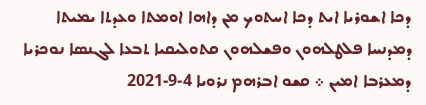ܕܟܐ ܐܫܘܪܝܐ ܐܝܬ ܕܟܐ ܐܚܬܘܟ ܡܢ ܕܐܗܐ ܐܘܡܬܐ ܘܥܕܬܐ ܝܡܝܬܐ ܕܡܕܢܚܐ ܦܠܛܠܗܘܢ ܘܦܫܠܗܘܢ ܩܬܘܠܝܩܝܐ ܬܒܥܐ ܠܓܢܤܐ ܢܘܟܪܝܐ ܕܡܥܪܒܐ ܐܡܝܢ ܀ ܩܫܘ ܐܒܪܗܡ ܢܪܘܝܐ 4-9-2021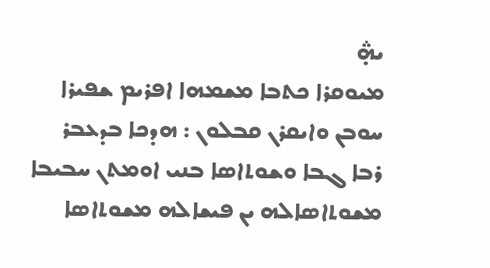ܞ
ܡܝܘܩܪܐ ܟܬܒܐ ܡܫܡܗܐ ܐܦܪܝܡ ܫܦܝܪܐ ܚܘܒܢ ܘܐܝܩܪܢ ܩܒܠܘܢ : ܗܕܟܐ ܒܕܥܒܪ ܪܒܐ ܓܒܐ ܘܫܘܬܐܣܐ ܒܢܝ ܐܘܡܬܢ ܚܒܝܒܐ ܡܫܘܬܐܣܐܠܗ ܝܢ ܦܝܫܐܠܗ ܡܫܘܬܐܣܐ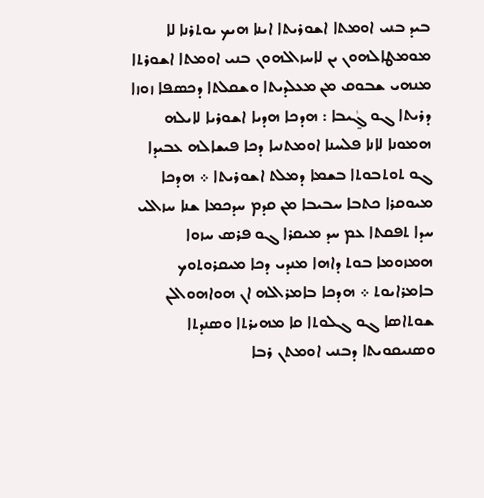ܒܝܕ ܒܢܝ ܐܘܡܬܐ ܐܫܘܪܝܬܐ ܐܝܢܐ ܗܝܟ ܝܘܬܪܢܐ ܠܐ ܡܘܡܛܐܠܗܘܢ ܝܢ ܠܐܚܙܐܠܗܘܢ ܒܢܝ ܐܘܡܬܐ ܐܫܘܪܬܐ ܡܢܗܝ ܫܒܘܩ ܡܢ ܡܥܠܕܝܬܐ ܘܫܩܠܬܐ ܕܟܤܦܐ ܙܘܙܐ ܕܪܝܬܐ ܓܘ ܓ̰ܵܝܒܐ : ܗܕܟܐ ܗܕܝܐ ܐܫܘܪܝܐ ܠܐܝܠܗ ܗܡܘܢܐ ܠܐܢܐ ܦܠܚܢܐ ܐܘܡܬܢܝܐ ܕܟܐ ܦܝܫܐܠܗ ܥܒܝܕܐ ܓܘ ܬܘܬܒܘܬܐ ܒܫܡܐ ܕܡܠܬ ܐܫܘܪܝܬܐ ܀ ܗܕܟܐ ܡܝܘܩܪܐ ܟܬܒܐ ܚܒܝܒܐ ܡܢ ܩܕܡ ܚܕܟܡܐ ܫܢܐ ܚܙܐܠܝ ܚܕܐ ܬܦܩܬܐ ܥܡ ܚܕ ܡܝܩܪܐ ܓܘ ܦܪܣ ܚܙܘܐ ܗܡܙܘܡܐ ܒܘܬ ܕܐܗܐ ܡܢܕܝ ܕܟܐ ܡܝܩܪܘܬܘܟ ܒܐܡܪܐܝܘܬ ܀ ܗܕܟܐ ܒܐܡܪܐܠܗ ܐܢ ܗܘܐܗܘܐܠܢ ܫܘܬܐܤܐ ܓܘ ܓܠܘܬܐ ܩܐ ܡܗܝܪܬܐ ܘܤܢܕܬܐ ܘܤܢܝܩܘܝܬܐ ܕܒܢܝ ܐܘܡܬܢ ܪܒܐ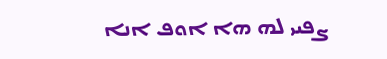ܨܦܝܝ ܠܗ ܗܐ ܐܘܦ ܐܢܐ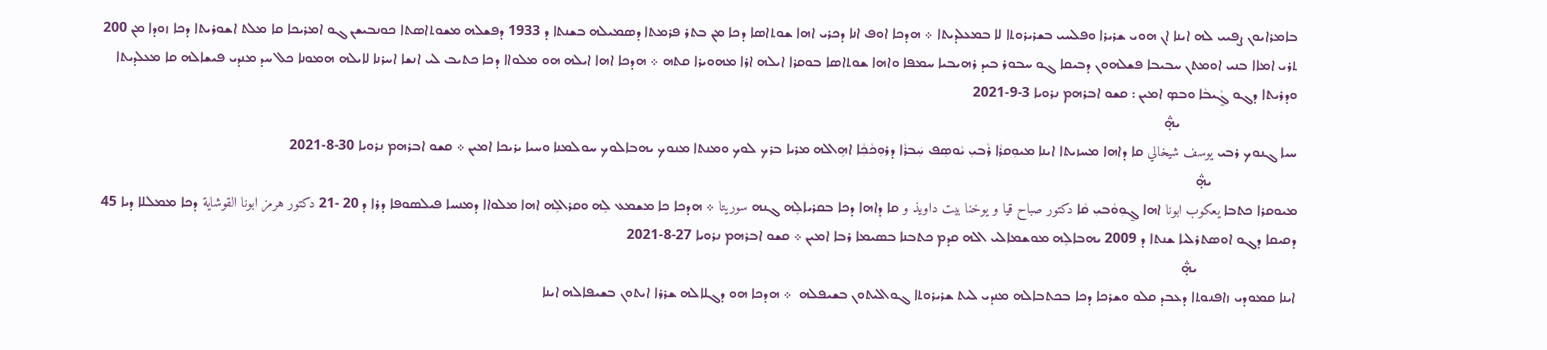ܒܐܡܪܐܝܘܢ ܨܦܝܝ ܠܗ ܐܝܢܐ ܐܢ ܗܘܝ ܫܪܝܪܐ ܘܦܠܚܝ ܒܫܪܝܪܘܬܐ ܠܐ ܒܡܥܠܕܝܬܐ ܀ ܗܕܟܐ ܐܘܦ ܐܢܐ ܕܟܪܝ ܐܗܐ ܫܘܬܐܣܐ ܕܟܐ ܡܢ ܒܬܪ ܦܪܡܬܐ ܕܤܡܝܠܗ ܒܫܢܬܐ ܕ 1933 ܕܦܫܠܗ ܡܫܘܬܐܣܬܐ ܟܘܢܒܝܫܢ ܓܘ ܐܡܪܝܟܐ ܩܐ ܡܠܬ ܐܫܘܪܝܬܐ ܕܟܐ ܙܘܕܐ ܡܢ 200 ܬܪܝ ܐܡܐܐ ܒܢܝ ܐܘܡܬܢ ܚܒܝܒܐ ܦܫܠܗܘܢ ܕܒܝܩܐ ܓܘ ܚܒܘܪ ܒܝܕ ܪܗܝܒܝܐ ܚܡܦܐ ܘܐܗܐ ܫܘܬܐܣܐ ܒܘܩܪܐ ܐܝܠܗ ܐܪܐ ܡܗܘܝܪܐ ܩܬܗ ܀ ܗܕܟܐ ܐܗܐ ܐܝܠܗ ܗܘ ܡܠܘܐܐ ܕܟܐ ܟܬܝܒ ܠܝ ܐܢܫܐ ܐܚܪܢܐ ܠܐܝܠܗ ܗܡܘܢܐ ܟܠ ܚܕ ܡܢܕܝ ܦܝܫܐܠܗ ܩܐ ܡܥܠܕܝܬܐ ܘܕܪܝܬܐ ܕܓܘ ܓ̰ܵܝܒܵܐ ܘܒܤ ܐܡܝܢ : ܩܫܘ ܐܒܪܗܡ ܢܪܘܝܐ 3-9-2021
                                 ܞ
ܚܝܐ ܓܢܘܟ ܪܒܝ يوسف شيخالي ܩܐ ܕܐܗܐ ܡܚܙܝܬܐ ܐܝܢܐ ܡܝܘܼܩܪܵܐ ܪܵܒܝܼ ܝܵܘܤܼܦ ܚܲܒܪܵܐ ܕܪܘܼܟܵܟܼܵܐ ܐܗܹܐܠܗ ܡܪܝܐ ܒܪܟ ܠܘܟ ܘܡܢܬܐ ܡܢܘܟ ܝܗܒܐܠܘܟ ܚܘܠܡܢܐ ܘܚܝܐ ܝܪܝܟܐ ܐܡܝܢ ܀ ܩܫܘ ܐܒܪܗܡ ܢܪܘܝܐ 30-8-2021
                        ܞ
ܡܝܘܩܪܐ ܟܬܒܐ يعكوب ابونا ܐܗܐ ܓ̰ܘܼܘܵܒܝܼ ܩܵܐ دكتور صباح قيا و يوخنا بيت داويذ و ܩܐ ܕܐܗܐ ܕܟܐ ܒܩܪܝܐܠܹܗ ܓܢܗ سوريتا ܀ ܗܕܟܐ ܟܐ ܡܫܡܥ ܠܹܗ ܘܩܪܐܠܹܗ ܐܗܐ ܡܠܘܐܐ ܕܡܢܚܐ ܦܝܠܤܘܦܐ ܕܪܐ ܕ 20 -21 دكتور هرمز ابونا القوشاية ܕܟܐ ܡܡܠܠܐ ܕܝܐ 45 ܕܩܝܩܐ ܕܓܘ ܐܘܣܬܪܠܝܐ ܫܢܬܐ ܕ 2009 ܝܗܒܐܠܹܗ ܡܘܫܡܐܠܝ ܐܠܗ ܩܕܡ ܟܬܒܢܐ ܒܤܝܡܐ ܪܒܐ ܐܡܝܢ ܀ ܩܫܘ ܐܒܪܗܡ ܢܪܘܝܐ 27-8-2021
                            ܞ
ܐܝܢܐ ܩܡܘܕܝ ܙܐܦܢܘܬܐ ܕܥܒܕ ܩܠܘ ܘܫܪܟܐ ܕܟܐ ܒܟܬܒܐܠܗ ܡܢܕܝ ܠܝܬ ܫܪܝܪܘܬܐ ܓܘܐܠܝܬܘܢ ܒܫܝܦܠܗ  ܀ ܗܕܟܐ ܗܘ ܕܓܠܐܠܗ ܫܪܪܐ ܐܝܬܘܢ ܒܫܝܦܐܠܗ ܐܝܢܐ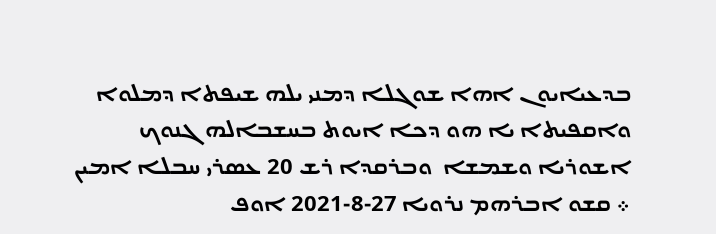ܒܕܥܝܐܝܘܢ ܐܗܐ ܫܘܓܠܐ ܕܡܢܝ ܝܠܗ ܫܝܦܬܐ ܕܡܠܘܐ ܘܐܩܦܝܬܐ ܝܐ ܗܘ ܕܟܐ ܐܝܘܬ ܒܚܫܒܐܠܗ ܓܢܘܟ ܐܫܘܪܝܐ ܘܫܡܫܐ  ܘܒܪܩܕܐ ܪܫ 20 ܥܣܪܝ ܚܒܠܐ ܐܡܝܢ ܀ ܩܫܘ ܐܒܪܗܡ ܢܪܘܝܐ 27-8-2021 ܐܘܦ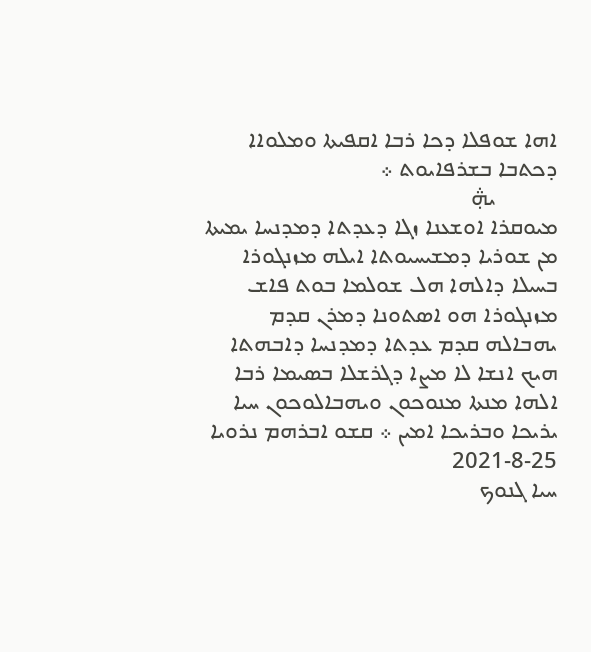ܐܗܐ ܫܘܦܠܐ ܕܟܐ ܪܒܐ ܐܩܦܝܬܐ ܘܡܠܘܐܐ ܕܟܬܒܐ ܒܫܪܦܐܝܘܬ ܀
           ܞ
ܡܝܘܩܪܐ ܐܘܫܥܢܐ ܙܓܐ ܕܥܕܬܐ ܕܡܕܢܚܐ ܝܡܝܬܐ ܡܢ ܫܘܪܝܐ ܕܡܫܝܚܝܘܬܐ ܐܝܠܗ ܡܙܢܓܘܪܐ ܒܚܝܠܐ ܕܐܠܗܐ ܗܠ ܫܘܠܡܐ ܒܘܬ ܦܐܫ ܡܙܢܓܘܪܐ ܗܘ ܐܣܬܘܢܐ ܕܡܪܢ ܩܕܡ ܝܗܒܐܠܗ ܩܕܡ ܥܕܬܐ ܕܡܕܢܚܐ ܕܐܒܗܬܐ ܗܝܟ ܐܢܫܐ ܠܐ ܡܨܐ ܕܓܪܫܠܐ ܒܣܝܡܐ ܪܒܐ ܐܠܗܐ ܡܢܬܐ ܡܢܘܟܘܢ ܘܝܗܒܐܠܘܟܘܢ ܚܝܐ ܝܪܝܟܐ ܘܒܪܝܟܐ ܐܡܝܢ ܀ ܩܫܘ ܐܒܪܗܡ ܢܪܘܝܐ 25-8-2021
ܚܝܐ ܓܢܘܟ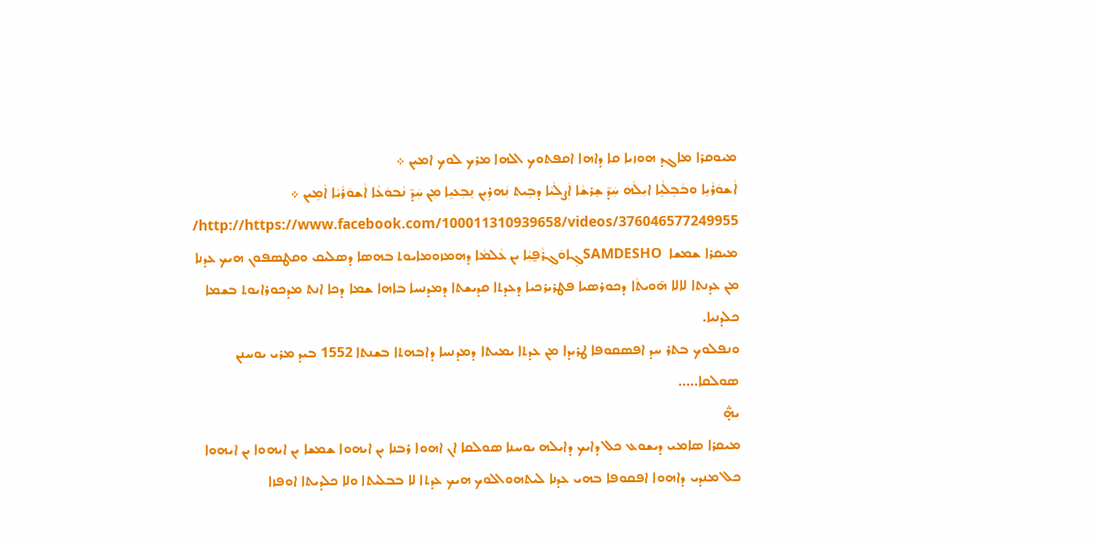ܡܝܘܩܪܐ ܡܐܓܕ ܗܘܙܝܐ ܩܐ ܕܐܗܐ ܐܩܦܬܘܟ ܐܠܗܐ ܡܪܟ ܠܘܟ ܐܡܝܢ ܀
ܐܵܫܘܿܪܵܝܹܐ ܘܒܵܒܹܠܵܝܹܐ ܐܝܼܠܵܗ ܚܲܕ̄ ܫܸܪܫܵܐ ܐܲܨܠܵܝܵܐ ܕܒܹܝܬ ܢܲܗܪܹܝܢ ܢܸܒܼܥܝܹܐ ܡܼܢ ܚܲܕ̄ ܢܵܒܘܿܥܵܐ ܐܵܫܘܿܪܵܝܵܐ ܐܵܡܹܝܢ ܀    http://https://www.facebook.com/100011310939658/videos/376046577249955/
ܡܝܩܪܐ ܫܡܫܐ  SAMDESHOܓܹܐܘܿܓܼܪܵܦ̰ܝܼܵܐ ܝܢ ܥܵܠܡܵܐ ܕܗܡܙܘܡܐܝܘܬ ܒܗܤܐ ܕܣܠܝܩ ܘܩܛܤܦܘܢ ܗܝܟ ܥܕܢܐ ܡܢ ܥܕܢܬܐ ܠܐܠܐ ܗ̄ܘܝܬܵܐ ܕܟܘܪܤܝܐ ܦܛܪܝܪܟܝܐ ܕܥܕܬܐ ܩܕܝܫܬܐ ܕܡܕܢܚܐ ܒܐܗܐ ܫܡܐ ܕܟܐ ܐܢܬ ܡܕܟܘܪܐܝܘܬ ܒܫܡܐ ܟܠܕܢܝܐ.
ܘܢܦܠܘܟ ܒܬܪ ܚܕ ܐܦܤܩܘܦܐ ܛܪܝܕܐ ܡܢ ܥܕܬܐ ܝܡܝܬܐ ܕܡܕܢܚܐ ܕܐܒܗܬܐ ܒܫܢܬܐ 1552 ܒܝܕ ܡܪܝ ܝܘܚܢܢ ܤܘܠܩܐ.....
ܞ
ܡܝܩܪܐ ܤܐܡܝ ܕܝܫܘܥ ܟܠ ܕܐܝܟ ܕܐܝܠܗ ܝܘܚܢܐ ܣܘܠܩܐ ܐܢ ܐܗܘܐ ܪܒܢܐ ܝܢ ܐܝܗܘܐ ܫܡܫܐ ܝܢ ܐܝܗܘܐ ܝܢ ܐܝܗܘܐ ܟܠ ܡܢܕܝ ܕܐܗܘܐ ܐܦܩܘܦܐ ܒܗܝ ܥܕܢܐ ܠܝܬܗܘܐܠܘܟ ܗܝܟ ܥܕܬܐ ܠܐ ܒܒܠܝܬܐ ܘܠܐ ܟܠܕܝܬܐ ܐܘܦܙܐ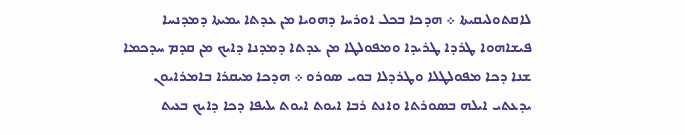ܠܐܩܬܘܠܝܩܝܬܐ ܀ ܗܕܟܐ ܒܟܠ ܐܘܪܚܐ ܕܗܘܝܐ ܡܢ ܥܕܬܐ ܝܡܝܬܐ ܕܡܕܢܚܐ ܦܝܫܐܗܘܐ ܛܪܕܐ ܛܪܝܕܐ ܘܡܦܘܠܛܐ ܡܢ ܥܕܬܐ ܕܡܕܢܐ ܕܐܝܟ ܡܢ ܩܕܡ ܚܕܟܡܐ ܫܢܐ ܕܟܐ ܡܦܘܠܛܠܐ ܘܛܪܕܠܐ ܒܘܝ ܤܘܪܘ ܀ ܗܕܟܐ ܡܝܩܪܐ ܒܐܡܪܐܝܘܢ ܝܕܥܬܝ ܐܝܠܗ ܒܣܘܪܬܐ ܘܐܢܬ ܪܒܐ ܐܝܘܬ ܐܝܘܬ ܝܠܝܦܐ ܕܟܐ ܕܐܝܟ ܒܥܝܬ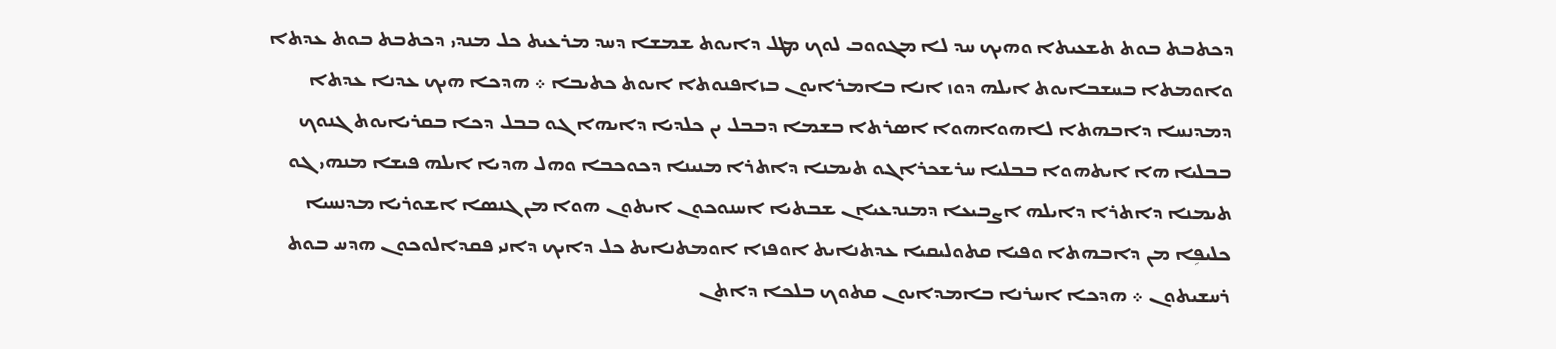ܕܟܬܒܬ ܒܘܬ ܬܫܥܝܬܐ ܘܗܝܟ ܚܕ ܠܐ ܡܓܘܘܒ ܠܘܟ ܡܛܠ ܕܐܝܘܬ ܫܡܫܐ ܕܚܕ ܡܪܥܝܬ ܟܠ ܡܢܕܝ ܕܟܬܒܬ ܒܘܬ ܥܕܬܐ ܘܐܘܡܬܐ ܒܚܫܒܐܝܘܬ ܐܝܠܗ ܕܘܙ ܐܢܐ ܒܐܡܪܐܝܘܢ ܒܙܐܦܢܘܬܐ ܐܝܘܬ ܟܬܝܒܐ ܀ ܗܕܟܐ ܗܝܟ ܥܕܢܐ ܥܕܬܐ ܕܡܕܢܚܐ ܕܐܒܗܬܐ ܠܐܗܘܐܗܘܐ ܐܣܪܬܐ ܒܫܡܐ ܕܒܒܠ ܝܢ ܟܠܕܝܐ ܕܐܝܗܐ ܓܘ ܒܒܠ ܕܟܐ ܒܩܪܝܐܝܘܬ ܓܢܘܟ ܒܒܠܝܐ ܗܐ ܐܝܬܗܘܐ ܒܒܠܝܐ ܚܪܫܟܪܐܓܘ ܬܝܡܢܐ ܕܐܬܪܐ ܡܢܝܢܐ ܕܟܘܟܒܐ ܘܗܠ ܗܕܝܐ ܐܝܠܗ ܦܝܫܐ ܡܢܗܝ ܓܘ ܬܝܡܢܐ ܕܐܬܪܐ ܕܐܝܠܗ ܐܨܒܝܥܐ ܕܡܢܕܥܝܐܢ ܫܒܬܝܐ ܐܚܢܘܟܘܢ ܐܝܬܘܢ ܗܘܐ ܡܢ ܓܢܤܐ ܐܫܘܪܝܐ ܡܕܢܚܝܐ ܟܠܝܦܹܐ ܡܢ ܕܐܒܗܬܐ ܘܦܝܐ ܩܬܘܠܝܩܝܐ ܥܕܬܢܐܝܬ ܐܘܦܙܐ ܐܘܡܬܢܐܝܬ ܟܠ ܕܐܝܟ ܕܐܢܝ ܦܩܕܐܠܘܟܘܢ ܗܕܚ ܒܘܬ ܪܚܫܝܬܘܢ ܀ ܗܕܟܐ ܐܚܪܢܐ ܒܐܡܕܐܝܘܢ ܩܬܘܟ ܒܠܟܐ ܕܐܬܢ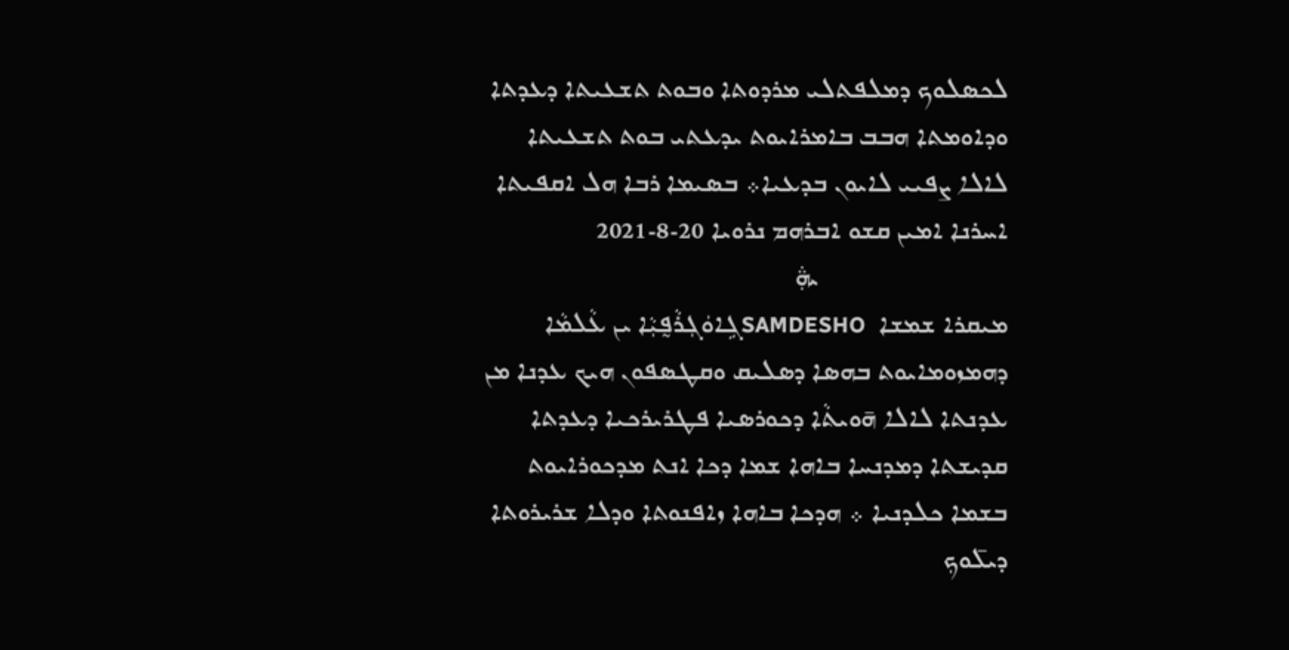ܠܟܤܠܘܟ ܕܡܠܦܬܠܝ ܡܪܕܘܬܐ ܘܒܘܬ ܬܫܥܝܬܐ ܕܥܕܬܐ ܘܕܐܘܡܬܐ ܗܒܒ ܒܐܡܪܐܝܘܬ ܝܕܥܬܝ ܒܘܬ ܬܫܥܝܬܐ ܠܐܠܐ ܨܦܝܝ ܠܐܝܘܢ ܒܕܥܝܐ܀ ܒܤܝܡܐ ܪܒܐ ܗܠ ܐܩܦܝܬܐ ܐܚܪܢܐ ܐܡܝܢ ܩܫܘ ܐܒܪܗܡ ܢܪܘܝܐ 20-8-2021
                           ܞ
ܡܝܩܪܐ ܫܡܫܐ  SAMDESHOܓܹܐܘܿܓܼܪܵܦ̰ܝܼܵܐ ܝܢ ܥܵܠܡܵܐ ܕܗܡܙܘܡܐܝܘܬ ܒܗܤܐ ܕܣܠܝܩ ܘܩܛܤܦܘܢ ܗܝܟ ܥܕܢܐ ܡܢ ܥܕܢܬܐ ܠܐܠܐ ܗ̄ܘܝܬܵܐ ܕܟܘܪܤܝܐ ܦܛܪܝܪܟܝܐ ܕܥܕܬܐ ܩܕܝܫܬܐ ܕܡܕܢܚܐ ܒܐܗܐ ܫܡܐ ܕܟܐ ܐܢܬ ܡܕܟܘܪܐܝܘܬ ܒܫܡܐ ܟܠܕܢܝܐ ܀ ܗܕܟܐ ܒܐܗܐ ܙܐܦܢܘܬܐ ܘܕܠܐ ܫܪܝܪܘܬܐ ܕܝܠ̄ܘܟܼ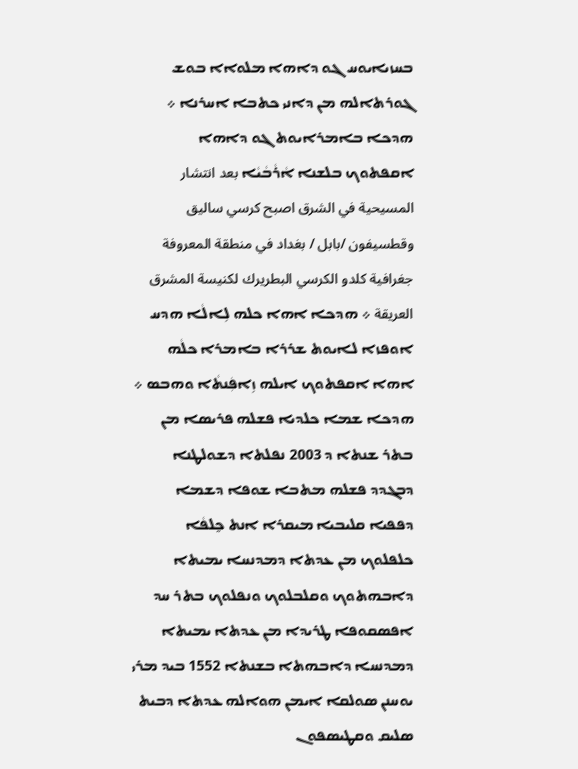ܒܚܙܝܐܝܘܚ ܓܘ ܕܐܗܐ ܡܠܘܐܐ ܒܘܫ ܓܘܪܬܐܠܗ ܡܢ ܕܐܢܝ ܟܬܒܐ ܐܚܪܢܐ ܀ ܗܕܟܐ ܒܐܡܪܐܝܘܬ ܓܘ ܕܐܗܐ ܐܩܦܬܘܟ ܒܠܫܢܐ ܐܵܪܵܒܵܝܵܐ بعد انتشار المسيحية في الشرق اصبح كرسي ساليق وقطسيفون /بابل / بغداد في منطقة المعروفة جغرافية كلدو الكرسي البطريرك لكنيسة المشرق العريقة ܀ ܗܕܟܐ ܐܗܐ ܟܠܗ ܠܹܐܠܵܐ ܗܕܚ ܐܘܦܙܐ ܠܐܝܘܬ ܫܪܪܐ ܒܐܡܪܐ ܟܠܵܗ ܐܗܐ ܐܩܦܬܘܟ ܐܝܠܗ ܙܹܐܦܲܢܬܵܐ ܘܗܒܤ ܀ ܗܕܟܐ ܫܡܐ ܟܠܕܝܐ ܦܫܠܗ ܦܪܝܤܐ ܡܢ ܒܬܪ ܫܢܬܐ ܕ 2003 ܢܦܠܬܐ ܕܫܘܠܛܢܐ ܕܒܓܕܕ ܦܫܠܗ ܡܬܒܐ ܫܘܦܐ ܕܫܡܐ ܕܦܦܝܐ ܩܠܝܒܝܐ ܡܝܩܪܐ ܐܢܬ ܟ̰ܠܦܵܐ ܟܠܦܠܘܟ ܡܢ ܥܕܬܐ ܕܡܕܢܚܐ ܝܡܝܬܐ ܕܐܒܗܬܘܟ ܘܩܠܒܠܘܟ ܘܢܦܠܘܟ ܒܬܪ ܚܕ ܐܦܤܩܘܦܐ ܛܪܝܕܐ ܡܢ ܥܕܬܐ ܝܡܝܬܐ ܕܡܕܢܚܐ ܕܐܒܗܬܐ ܒܫܢܬܐ 1552 ܒܝܕ ܡܪܝ ܝܘܚܢܢ ܤܘܠܩܐ ܐܝܡܢ ܗܘܐܠܗ ܥܕܬܐ ܕܒܝܬ ܣܠܝܩ ܘܩܛܝܣܦܘܢ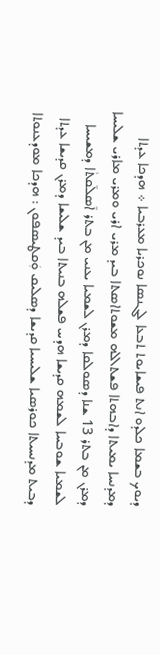ܕܝܘܟ ܒܫܡܐ ܟܠܕܘ ܐܢܬ ܦܝܫܐܝܘܬ ܬܒܥܐ ܠܓܢܤܐ ܢܘܟܪܝܐ ܡܥܪܒܝܐ ܀ ܗܕܟܐ ܥܕܬܐ ܕܡܕܢܚܐ ܝܡܝܬܐ ܕܐܒܗܬܐ ܦܫܬܐܠܗ ܡܫܘܬܐܣܬܐ ܒܝܕ ܡܪܝ ܐܪܝ ܘܡܪܝ ܡܐܪܝ ܫܠܝܚܐ ܕܡܪܢ ܡܢ ܒܬܪ 13 ܫܢܐ ܕܣܘܠܩܐ ܕܡܪܢ ܠܫܡܝܐ ܝܥܢܝ ܡܢ ܒܬܪ ܐ̄ܣܠ̄ܩܬܵܐ ܕܡܫܝܚܐ ܠܫܡܝܐ ܫܘܒܚܐ ܠܫܡܗ ܩܕܝܫܐ ܗܕܚ ܦܫܠܗ ܒܢܝܬܐ ܒܝܕ ܫܠܝܫܐ ܕܡܪܢ ܩܕܝܫܐ ܥܕܬܐ ܕܒܝܬ ܡܕܢܚܝܬܐ ܟܘܪܣܝܐ ܫܠܝܚܝܐ ܩܕܝܫܐ ܕܣܠܝܩ ܘܲܩܛܝܣܦܘܢ : ܗܕܟܐ ܡܘܕܥܢܘܬܐ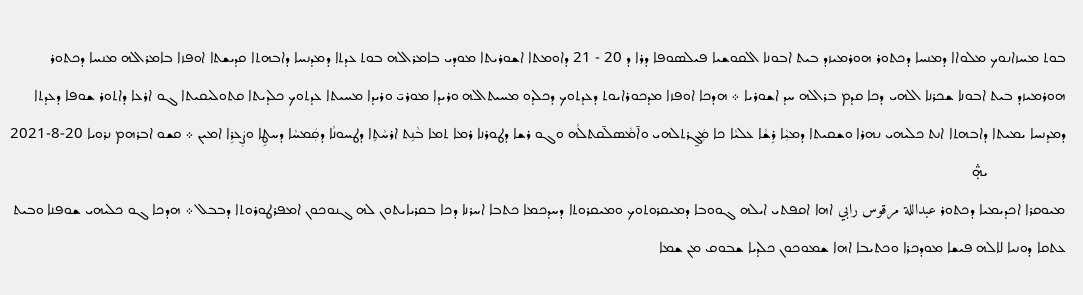ܒܘܬ ܡܚܙܐܢܘܟ ܡܠܘܐܐ ܕܡܢܚܐ ܕܟܬܘܪ ܗܘܪܡܝܙܕ ܒܝܬ ܐܒܘܢܐ ܐܠܩܘܫܝܐ ܦܝܠܣܘܦܐ ܕܪܐ ܕ 20 - 21 ܕܐܘܡܬܐ ܐܫܘܪܝܬܐ ܡܘܕܝ ܒܐܡܪܐܠܗ ܒܘܬ ܥܕܬܐ ܕܡܕܢܚܐ ܕܐܒܗܬܐ ܩܕܝܫܬܐ ܐܘܦܙܐ ܒܐܡܪܐܠܗ ܡܢܚܐ ܕܟܬܘܪ ܗܘܪܡܝܙܕ ܒܝܬ ܐܒܘܢܐ ܫܟܪܢܐ ܐܠܗܝ ܕܟܐ ܩܕܡ ܒܪܐܠܗ ܚܕ ܐܫܘܪܝܐ ܀ ܗܕܟܐ ܐܘܦܙܐ ܡܕܟܘܪܐܝܘܬ ܕܥܕܬܘܟ ܕܟܠܕܘ ܡܚܝܬܐܠܗ ܘܪܝܕܐ ܡܘܪܝ̄ ܘܪܝܕܐ ܡܚܝܬܐ ܥܕܬܘܟ ܟܠܕܝܬܐ ܩܬܘܠܝܩܝܬܐ ܓܘ ܐܪܥܐ ܕܐܬܘܪ ܫܘܦܐ ܕܥܕܬܐ ܕܡܕܢܚܐ ܝܡܝܬܐ ܕܐܒܗܬܐ ܐܢܬ ܟܠܝܗܝ ܢܗܪܐ ܘܫܩܝܬܐ ܕܡܝܼܵܐ ܪܹܫܵܐ ܥܠܝܵܐ ܟܐ ܡܲܓ̰ܪܬܠܗܝ ܘܐ̄ܡܵܣܠ̄ܩܬܠܵܗ ܘܓܘ ܪܫܐ ܕܛܘܪܢܐ ܪܡܐ ܬܡܐ ܒܵܢܹܬ ܐܪܚܵܬܹܐ ܕܛܚܘܢܵܐ ܕܩܲܡܚܵܐ ܕܚܛܹܐ ܘܨܲܥܪܹܐ ܐܡܝܢ ܀ ܩܫܘ ܐܒܪܗܡ ܢܪܘܝܐ 20-8-2021
                    ܞ
ܡܝܘܩܪܐ ܐܟܕܝܡܝܐ ܕܟܬܘܪ عبداللة مرقوس رابي ܐܗܐ ܐܩܦܬܝ ܐܝܠܗ ܓܘܘܒܐ ܕܡܝܩܪܘܬܘܟ ܘܡܝܩܪܘܬܐ ܕܚܕܟܡܐ ܟܬܒܐ ܐܚܪܢܐ ܕܟܐ ܒܩܪܝܐܝܬܘܢ ܠܗ ܓܢܘܟܘܢ ܐܡܦܪܛܘܪܘܬܐ ܕܒܒܠ ܀ ܗܕܟܐ ܓܘ ܟܠܝܗܝ ܫܘܦܢܐ ܘܒܝܬ ܥܬܩܐ ܕܘܢܝܐ ܠܐܠܗ ܦܝܫܐ ܡܘܕܟܪܐ ܘܟܬܝܒܐ ܐܗܐ ܫܡܘܟܘܢ ܟܠܕܝܐ ܫܒܘܩ ܡܢ ܫܡܐ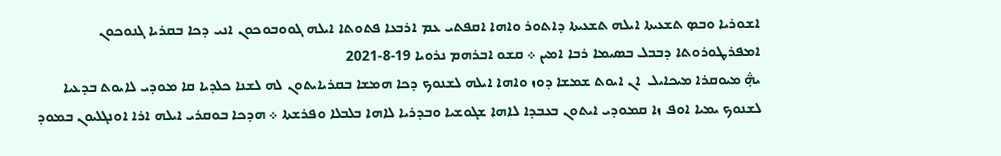ܐܫܘܪܝܐ ܘܒܤ ܬܫܥܝܬܐ ܐܝܠܗ ܬܫܥܝܬܐ ܕܐܬܘܪ ܘܐܗܐ ܐܩܦܬܝ ܥܡ ܐܪܒܥܐ ܦܬܘܬܐ ܐܝܠܗ ܓܘܘܒܘܟܘܢ ܐܢܝ ܕܟܐ ܒܩܪܝܐ ܓܢܘܟܘܢ ܐܡܦܪܛܘܪܘܬܐ ܕܒܒܠ ܒܤܝܡܐ ܪܒܐ ܐܡܝܢ ܀ ܩܫܘ ܐܒܪܗܡ ܢܪܘܝܐ 19-8-2021
ܞ ܡܝܘܩܪܐ ܡܝܟܐܝܠ  ܐܢ ܐܝܘܬ ܫܡܫܐ ܕܘܙ ܘܐܗܐ ܐܝܠܗ ܠܫܢܘܟ ܕܟܐ ܗܡܫܐ ܒܩܪܝܐܝܬܘܢ ܠܗ ܠܫܢܐ ܟܠܕܝܐ ܩܐ ܡܘܕܝ ܠܐܝܘܬ ܒܕܥܝܐ ܠܫܢܘܟ ܝܡܝܐ ܐܘܦ ܙܐ ܩܡܘܕܝ ܐܝܬܘܢ ܒܥܒܕܐ ܠܐܗܐ ܫܓܘܫܝܐ ܘܒܕܪܝܐ ܠܐܗܐ ܒܠܒܠܐ ܘܦܪܫܬܐ ܀ ܗܕܟܐ ܒܘܩܪܝ ܐܝܠܗ ܐܪܐ ܐܘܢܓܠܝܘܢ ܒܡܘܕ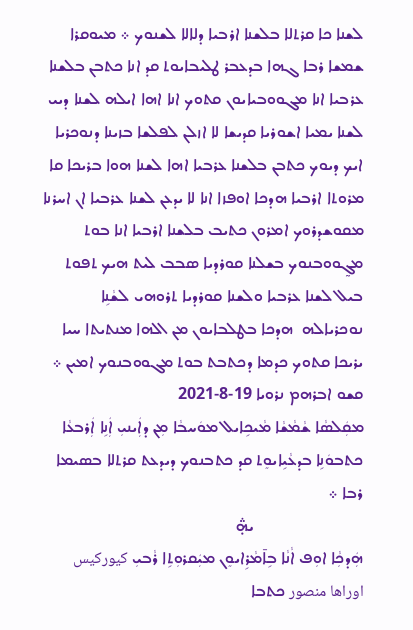ܠܫܢܐ ܟܐ ܩܪܬܠܐ ܒܠܫܢܐ ܐܪܒܝܐ ܕܠܐܠܐ ܠܫܢܘܟ ܀ ܡܝܘܩܪܐ ܫܡܫܐ ܪܒܐ ܓܗܐ ܒܕܥܒܪ ܛܠܝܒܐܝܘܬ ܩܕ ܐܢܐ ܟܬܒܢ ܒܠܫܢܐ ܥܪܒܝܐ ܐܢܐ ܡܓܘܘܒܝܐܝܘܢ ܩܬܘܟ ܐܢܐ ܐܗܐ ܐܝܠܗ ܠܫܢܐ ܕܝܝ ܠܫܢܐ ܝܡܝܐ ܐܫܘܪܝܐ ܩܕܝܫܐ ܠܐ ܐܙܠܢ ܠܦܠܫܐ ܒܙܝܢܐ ܕܢܘܟܪܝܐ ܐܝܟ ܕܝܘܟ ܟܬܒܢ ܒܠܫܢܐ ܥܪܒܝܐ ܐܗܐ ܠܫܢܐ ܗܘܐ ܒܪܝܟܐ ܩܐ ܡܪܘܬܐ ܐܪܒܝܐ ܗܕܟܐ ܐܘܦܙܐ ܐܢܐ ܠܐ ܝܕܥܢ ܠܫܢܐ ܥܪܒܝܐ ܐܢ ܐܚܪܢܐ ܡܩܘܫܕܪܘܟ ܐܡܪܘܢ ܟܬܝܒ ܒܠܫܢܐ ܐܪܒܝܐ ܐܢܐ ܒܘܬ ܡܓ̰ܘܘܒܢܘܟ ܒܫܠܢܐ ܩܘܪܕܝܐ ܤܒܒ ܠܝܬ ܗܝܟ ܬܦܘܬ ܒܝܠ ܠܫܢܐ ܥܪܒܝܐ ܘܠܫܢܐ ܩܘܪܕܝܐ ܬܪܘܗܝ ܠܫܵܢܹܐ ܢܘܟܪܝܐܠܗ  ܗܕܟܐ ܒܛܠܒܐܝܘܢ ܡܢ ܐܠܗܐ ܡܢܬܝܬܐ ܚܝܐ ܝܪܝܟܐ ܩܬܘܟ ܟܕܡܐ ܕܟܬܒܬ ܒܘܬ ܡܓܘܘܒܢܘܟ ܐܡܝܢ ܀ ܩܫܘ ܐܒܪܗܡ ܢܪܘܝܐ 19-8-2021
ܡܩܲܠܤܵܐ ܫܵܡܵܫܵܐ ܡܵܝܟܹܐܝܠ ܡܘܿܚܒܵܐ ܡܼܢ ܕܐܲܝܢܝܼ ܐܲܢܹܐ ܐܲܪܒܥܵܐ ܟܬܒܘܿܢܹܐ ܒܕܥܵܝܹܐܝܘܸܬ ܩܕ ܟܬܒܢܘܟ ܕܝܕܥܬ ܩܪܬܠܐ ܒܤܝܡܐ ܪܒܐ ܀
                           ܞ
ܗܲܕܟܼܵܐ ܐܘܼܦ ܐܵܢܵܐ ܒܹܐ̄ܡܵܪܹܐܝܘܸܢ ܡܝܲܩܪܘܼܬܹܐ ܪܵܒܝܼ كيوركيس اوراها منصور ܟܬܒܐ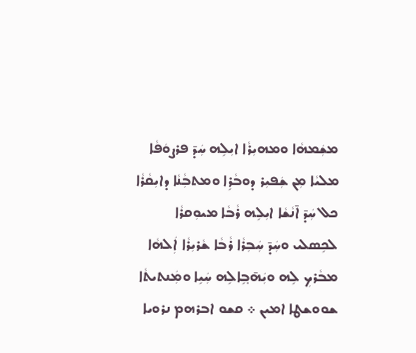ܡܫܲܡܗܵܐ ܘܡܗܝܼܪܵܐ ܐܝܼܠܹܗ ܚܲܕ̄ ܦܪܨܘܿܦܵܐ ܡܠܝܵܐ ܡܼܢ ܫܲܦܝܼܪ ܕܘܒܵܪܹܐ ܘܡܬܒܼܵܢܵܐ ܕܐܝܼܩܵܪܵܐ ܟܠ ܚܲܕ̄ ܐ̄ܢܵܫܵܐ ܐܝܼܠܹܗ ܪܵܒܵܐ ܡܝܘܼܩܪܵܐ ܠܟܹܤܠܝ ܘܚܲܕ̄ ܚܲܒܼܪܵܐ ܪܵܒܵܐ ܫܵܪܝܼܪܵܐ ܐܲܠܗܵܐ ܡܒܵܪܟܼ ܠܹܗ ܘܝܲܗ̄ܒ݂ܹܐܠܹܗ ܚܲܝܹܐ ܘܡܲܢܬܝܬܵܐ ܫܘܘܫܛܐ ܐܡܝܢ ܀ ܩܫܘ ܐܒܪܗܡ ܢܪܘܝܐ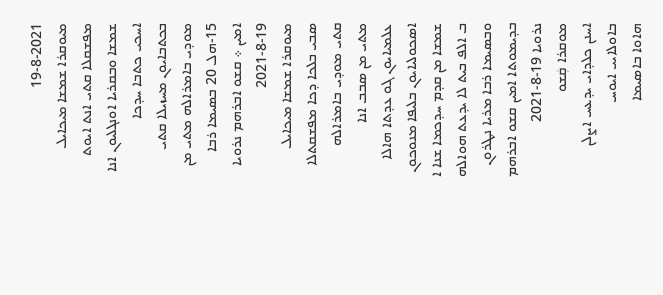19-8-2021
ܡܝܘܩܪܐ ܫܡܫܐ ܡܝܟܐܝܠ ܡܦܫܩܠܐ ܩܬܝ ܐܢܬ ܐܝܘܬ ܫܡܫܐ ܘܒܩܪܝܐ ܐܘܢܓܠܝܘܢ ܐܢܐ ܐܚܟܝ ܟܬܒܐ ܚܕܟܐ ܒܟܬܒܐܝܘܢ ܡܚܙܝܠܐ ܩܬܝ ܡܘܕܝ ܒܐܡܪܐܠܗ ܡܬܝ ܡܢ 15-ܗܠ 20 ܒܤܝܡܐ ܪܒܐ ܐܡܝܢ ܀ ܩܫܘ ܐܒܪܗܡ ܢܪܘܝܐ 19-8-2021
ܡܝܘܩܪܐ ܫܡܫܐ ܡܝܟܐܝܠ ܤܒܝ ܒܠܟܐ ܕܟܐ ܡܦܫܩܬܠܐ ܩܬܝ ܡܘܕܝ ܒܐܡܪܐܠܗ ܡܬܝ ܡܢ ܣܒܒ ܐܢܐ ܥܠܡܝܐܝܘܢ ܓܘ ܥܕܬܐ ܗܐܠܐ ܐܤܟܘܠܝܐܝܘܢ ܒܠܝܦܐ ܡܢܘܟܘܢ ܫܡܫܐ ܡܢ ܩܕܡ ܚܕܟܡܐ ܫܢܐ ܐ ܒ ܐܠܦ ܒܝܬ ܠܐ ܝܕܥܬ ܗܘܐܠܗ ܘܒܤܝܡܐ ܪܒܐ ܡܪܝܐ ܢܛܪܘܢ ܒܕܝܡܘܬܐ ܐܡܝܢ ܩܫܘ ܐܒܪܗܡ ܢܪܘܝܐ 19-8-2021
ܡܘܩܪܐ ܩܲܫܘ
ܐܚܢܢ ܟܠܕܐܝ ܝܕܥܚ ܐܨܠܢ ܒܐܘܠܐܝܝ ܐܝܘܚ
ܗܐܘܐ ܒܐܣܝܡܐ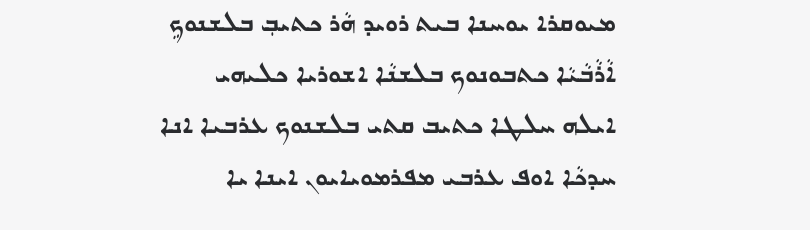ܡܝܘܩܪܐ ܝܘܚܢܐ ܒܝܬ ܪܘܝܕ ܗܵܪ ܟܬܝܒܼ ܒܠܫܢܘܟܹ ܐܵܪܵܒܵܝܵܐ ܟܬܒܘܢܘܟ ܒܠܫܢܵܐ ܐܫܘܪܝܐ ܟܠܝܗܝ ܐܝܠܗ ܚܠܛܐ ܟܬܝܒ ܩܬܝ ܒܠܫܢܘܟ ܥܪܒܝܐ ܐܢܐ ܚܕܟܵܐ ܐܘܦ ܥܪܒܝ ܡܦܪܡܘܝܐܝܘܢ ܐܝܢܐ ܝܐ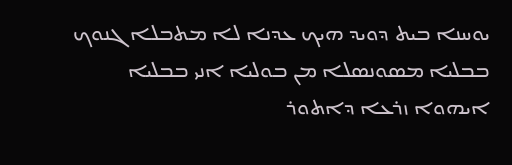ܝܘܚܢܐ ܒܝܬ ܕܘܝܕ ܗܝܟ ܥܕܢܐ ܠܐ ܡܬܒܠܐ ܓܢܘܟ ܒܒܠܝܐ ܡܤܘܢܤܠܐ ܡܢ ܒܘܠܝܐ ܐܢܝ ܒܒܠܝܐ ܐܝܗܘܐ ܙܪܥܐ ܕܐܬܘܪ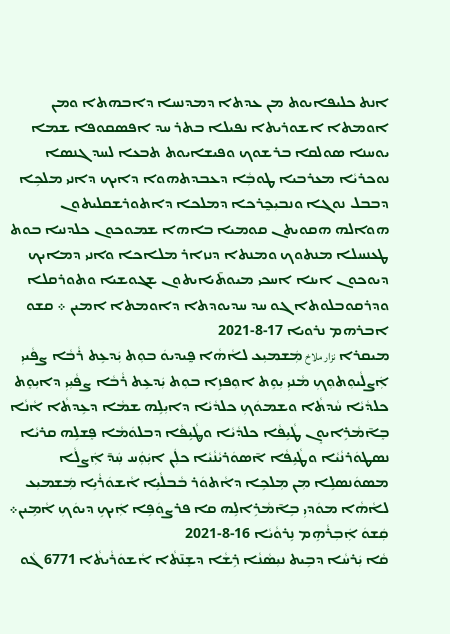ܐܢܬ ܟܠܝܦܐܝܘܬ ܡܢ ܥܕܬܐ ܕܡܕܢܚܐ ܕܐܒܗܬܐ ܘܡܢ ܐܘܡܬܐ ܐܫܘܪܝܬܐ ܢܦܝܠܐ ܒܬܪ ܚܕ ܐܦܤܩܘܦܐ ܫܡܐ ܝܘܚܢܐ ܤܘܠܩܐ ܒܪܫܘܟ ܘܦܝܫܐܝܘܬ ܬܒܥܐ ܠܚܕ ܓܢܣܐ ܢܘܟܪܝܵܐ ܡܥܪܒܝܐ ܛܘܒܼܵܐ ܕܥܒܕܬܗܘܐ ܕܐܝܟ ܕܐܢܝ ܡܠܟܹܐ ܕܒܒܠ ܢܘܓܐ ܘܢܒܝܼܟ̰ܪܟܐ ܕܡܠܟܐ ܕܐܬܘܪܫܩܠܝܬܘܢ ܗܘܐܠܗ ܗܩܘܝܬܢ ܩܘܡܝܐ ܒܐܗܐ ܫܡܘܟܘܢ ܟܠܕܢܝܐ ܒܘܬ ܛܥܢܚܠܐ ܡܢܬܘܟ ܘܡܢܬܐ ܕܢܙܐܪ ܡܠܐܟܐ ܘܐܢܝ ܕܡܐܝܟ ܕܝܘܟܘܢ ܐܝܢܐ ܐܚܟܝ ܡܝܘܬ̄ܝܐܝܬܘܢ ܫܓܘܫܝܐ ܘܬܘܪܩܠܐ ܘܕܪܩܘܒܠܘܬܐ ܓܘ ܚܕ ܚܕܝܘܕܬܐ ܕܐܘܡܬܐ ܐܡܝܢ ܀ ܩܫܘ ܐܒܪܗܡ ܢܪܘܝܐ 17-8-2021
ܡܝܩܪܐ نزار ملاخ ܡܲܫܡܝܼܥ ܠܐܵܗܵܐ ܦ̰ܝܕܝܘܿ ܒܘܼܬ ܝܲܕܥܹܬ ܪܵܒܵܐ ܨܦܵܝܝܼ ܐܲܨܠܵܝܘܼܬܘܼܟܼ ܡܵܢܝܼ ܝܼܘܹܬ ܐܘܼܦܙܹܐ ܒܘܼܬ ܝܲܕܥܹܬ ܪܵܒܵܐ ܨܦܵܝܼܝܼ ܕܐܝܼܘܸܬ ܟܠܕܵܝܵܐ ܚܵܕܬܵܐ ܘܫܡܘܿܟܼ ܟܠܕܵܝܵܐ ܕܐܝܼܠܹܗ ܫܡܵܐ ܕܥܹܕܬܵܐ ܐܵܢܵܐ ܒܸܐ̄ܡܵܪܹܐܝܘܸܢ ܛܵܝܹܦܵܐ ܟܠܕܵܝܵܐ ܘܜܵܝܹܦܵܐ ܕܒܠܘܿܡܵܐ ܦܸܫܠܹܗ ܩܪܝܵܐ ܢܤܛܘܿܪܢܵܝܵܐ ܘܛܵܝܹܦܵܐ ܐ̄ܣܘܿܪܝܵܢܵܝܵܐ ܟܠܲܢ ܐܝܲܘܲܚ ܚܲܕ̄ ܐܲܨܠܵܐ ܡܤܘܿܢܤܠܹܐ ܡܼܢ ܡܼܠܟܹܐ ܕܐܵܬܘܿܪ ܒܵܒܠܵܝܹܐ ܐܵܫܘܿܪܵܝܹܐ ܡܲܫܡܝܼܥ ܠܐܵܗܵܐ ܡܘܿܕܝܼ ܒܹܐ̄ܡܵܪܹܐܠܹܗ ܩܐ ܦܪܨܘܿܦܹܐ ܐܲܝܟܹ ܕܝܘܿܟܼ ܐܵܡܹܝܢ܀
ܩܲܫܘܿ ܐܲܒܼܪܵܗܹܡ ܢܹܪܘܵܝܵܐ 16-8-2021
ܩܵܐ ܝܲܪܚܵܐ ܕܒܹܝܬ ܢܝܼܣܵܢܵܐ ܪܹܫܵܐ ܕܫܸܢ̄ܬܵܐ ܐܵܫܘܿܪܵܝܬܵܐ 6771 ܓܵܘ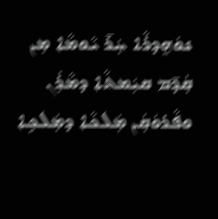ܢܘܿܗܸܕܪܵܐ ܚܲܪ̄ ܝܵܘܡܵܐ ܡܼܢ ܩܲܕ̄ܡ ܩܝܲܡܬܵܐ ܕܡܵܪܲܢ ܘܦܵܪܘܿܩܲܢ ܡܲܠܟܵܐ ܕܡܲܠܟܹܐ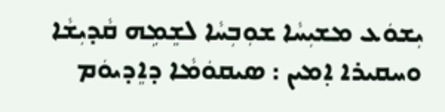ܝܼܫܘܿܥ ܡܫܝܼܚܵܐ ܫܘܼܒܼܚܵܐ ܠܫܸܡܹܗ ܩܵܕܝܼܫܵܐ ܘܚܩܝܪܐ ܐ݂ܡܝܢ : ܤܝܩܘܿܡܵܐ ܕܐܸܕܝܘܿܡ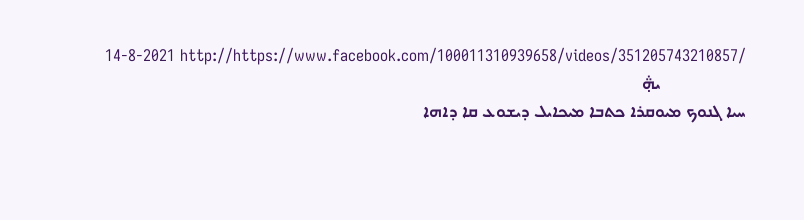14-8-2021 http://https://www.facebook.com/100011310939658/videos/351205743210857/
                     ܞ
ܚܝܐ ܓܢܘܟ ܡܝܘܩܪܐ ܟܬܒܐ ܡܝܟܐܝܠ ܕܝܫܘܥ ܩܐ ܕܐܗܐ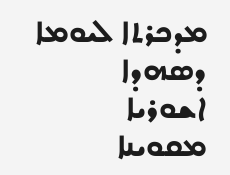ܡܕܟܪܬܐ ܠܝܘܡܐ ܕܤܗܕܐ ܐܫܘܪܝܐ ܡܩܘܝܢܐ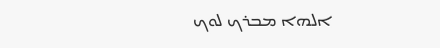ܐܠܗܐ ܡܒܪܟ ܠܘܟ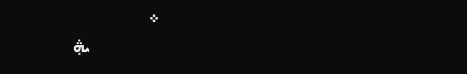܀
                    ܞ